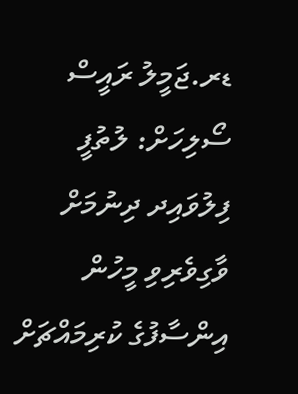ޑރ.ޖަމީލު ރައީސް ސޯލިހަށް: ލުތުފީ ފިލުވައިދ ދިނުމަށް ވާގިވެރިވި މީހުން އިންސާފުގެ ކުރިމައްޗަށް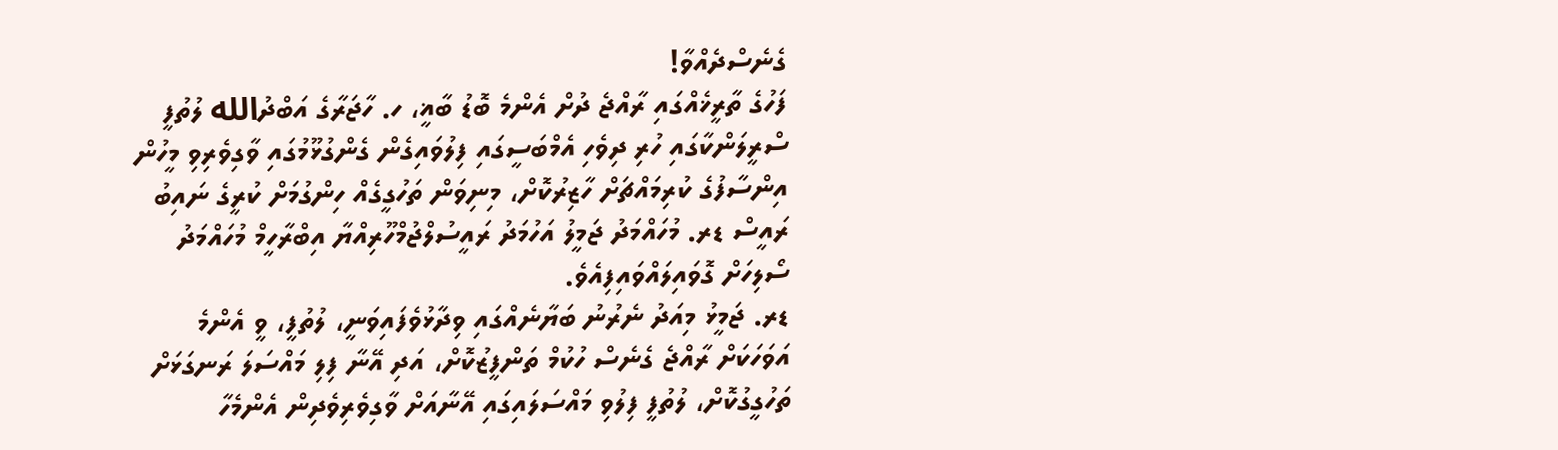ގެނެސްދެއްވާ!
ފަހުގެ ތާރީޚެއްގައި ރާއްޖެ ދުށް އެންމެ ބޮޑު ބާޣީ، ހ. ހާޖަރާގެ އަބްދުالله ލުތުފީ ސްރީލަންކާގައި ހުރި ދިވެހި އެމްބަސީގައި ފިލުވައިގެން ގެންގުޅޫމުގައި ވާގިވެރިވި މީހުން އިންސާފުގެ ކުރިމައްޗަށް ހާޒިރުކޮށް، މިނިވަން ތަހުގީގެއް ހިންގުމަށް ކުރީގެ ނައިބު ރައީސް ޑރ. މުހައްމަދު ޖަމީލު އަހުމަދު ރައީސުލްޖުމްހޫރިއްޔާ އިބްރާހީމް މުހައްމަދު ސޯލިހަށް ގޮވައިލައްވައިފިއެވެ.
ޑރ. ޖަމީޅު މިއަދު ނެރުނު ބަޔާނެއްގައި ވިދާޅުވެފައިވަނީ، ލުތުފީ، ވީ އެންމެ އަވަހަކަށް ރާއްޖެ ގެނެސް ހުކުމް ތަންފީޒުކޮށް، އަދި އޭނާ ފިލި މައްސަލަ ރަނގަޅަށް ތަހުގީގުކޮށް، ލުތުފީ ފިލުވި މައްސަލައިގައި އޭނާއަށް ވާގިވެރިވެދިން އެންމެހާ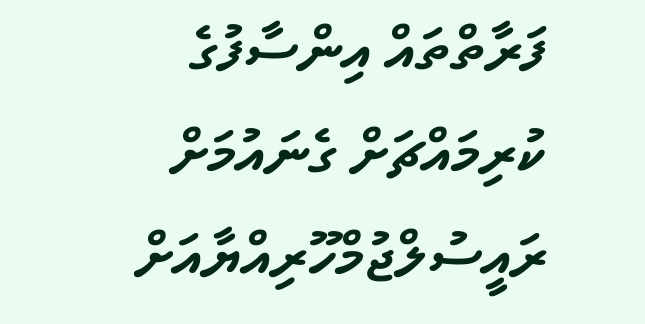ފަރާތްތައް އިންސާފުގެ ކުރިމައްޗަށް ގެނައުމަށް ރައީސުލްޖުމްހޫރިއްޔާއަށް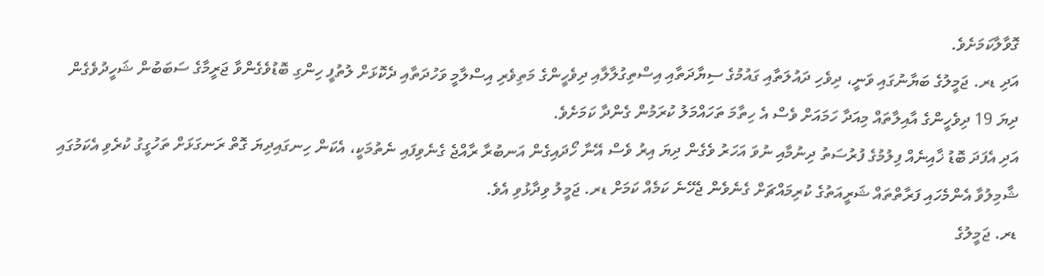ގޮވާލާކަމަށެވެ.
އަދި ޑރ. ޖަމީލުގެ ބަޔާނުގައި ވަނީ، ދިވެހި ދައުލަތާއި ގައުމުގެ ސިޔާދަތާއި އިސްތިގުލާލާއި ދިވެހީންގެ މަތިވެރި އިސްލާމީ ވަހުދަތާއި ދެކޮޅަށް ލުތުފީ ހިންގި ބޮޑުވެގެންވާ ޖަރީމާގެ ސަބަބުން ޝަހީދުވެގެން ދިޔަ 19 ދިވެހީންގެ އާއިލާތައް މިއަދާ ހަމައަށް ވެސް އެ ހިތާމަ ތަހައްމަލު ކުރަމުން ގެންދާ ކަމަށެވެ.
އަދި އެފަދަ ބޮޑު ޚާއިނެއް ފިލުމުގެ ފުރުސަތު ދިނުމާއި ނުވަ އަހަރު ވެގެން ދިޔަ އިރު ވެސް އޭނާ ހޯދައިގެން އަނބުރާ ރާއްޖެ ގެނެވިފައި ނެތުމަކީ، އެކަން ހިނގައިދިޔަ ގޮތް ރަނގަޅަށް ތަހުގީގު ކުރެވި އެކަމުގައި ޝާމިލުވާ އެންމެހައި ފަރާތްތައް ޝަރީއަތުގެ ކުރިމައްޗަށް ގެނެވެން ޖެހޭނެ ކަމެއް ކަމަށް ޑރ. ޖަމީލު ވިދާޅުވި އެވެ.
ޑރ. ޖަމީލުގެ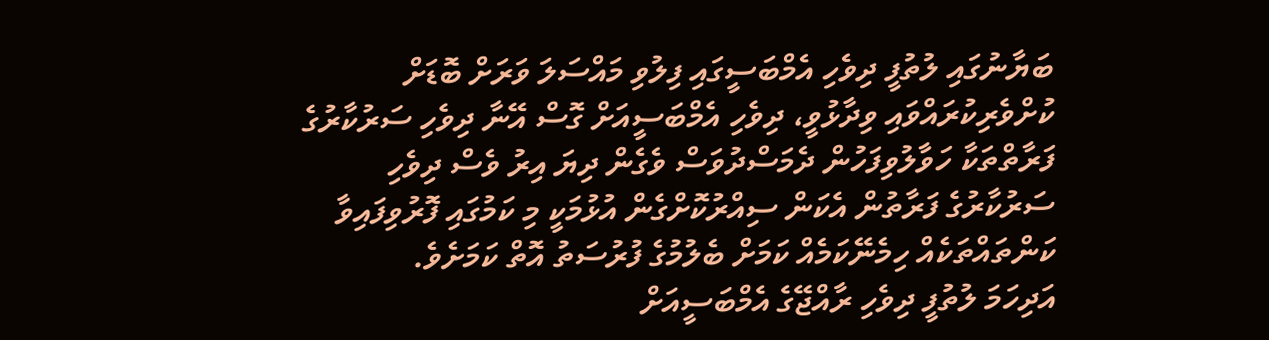ބަޔާނުގައި ލުތުފީ ދިވެހި އެމްބަސީގައި ފިލުވި މައްސަލަ ވަރަށް ބޮޑަށް ކުށްވެރިކުރައްވައި ވިދާޅުވީ، ދިވެހި އެމްބަސީއަށް ގޮސް އޭނާ ދިވެހި ސަރުކާރުގެ ފަރާތްތަކާ ހަވާލުވިފަހުން ދެމަސްދުވަސް ވެގެން ދިޔަ އިރު ވެސް ދިވެހި ސަރުކާރުގެ ފަރާތުން އެކަން ސިއްރުކޮށްގެން އުޅުމަކީ މި ކަމުގައި ފޮރުވިފައިވާ ކަންތައްތަކެއް ހިމެނޭކަމެއް ކަމަށް ބެލުމުގެ ފުރުސަތު އޮތް ކަމަށެވެ.
އަދިހަމަ ލުތުފީ ދިވެހި ރާއްޖޭގެ އެމްބަސީއަށް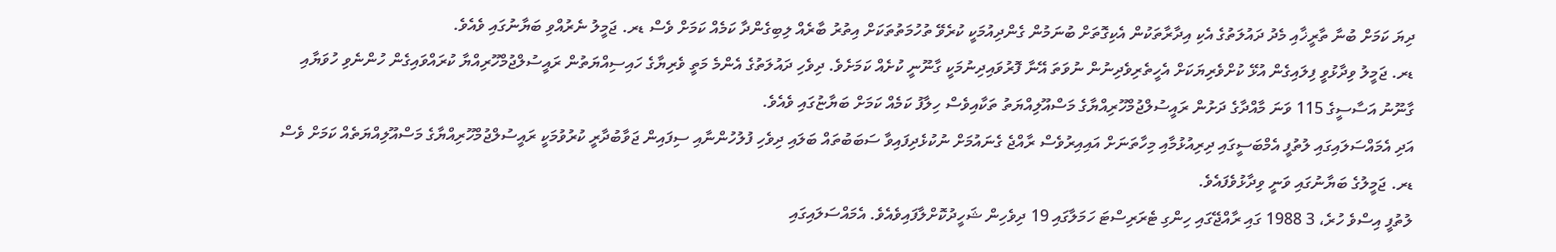ދިޔަ ކަމަށް ބުނާ ތާރީޚާއި މެދު ދައުލަތުގެ އެކި އިދާރާތަކުން އެކިގޮތަށް ބުނަމުން ގެންދިއުމަކީ ކުރެވޭ ތުހުމަތުތަކަށް އިތުރު ބާރެއް ލިބިގެންދާ ކަމެއް ކަމަށް ވެސް ޑރ. ޖަމީލު ނެރުއްވި ބަޔާނުގައި ވެއެވެ.
ޑރ. ޖަމީލު ވިދާޅުވީ ފިލައިގެން އުޅޭ ކުށްވެރިޔަކަށް އެހީތެރިވެދިނުން ނުވަތަ އޭނާ ފޮރުވައިދިނުމަކީ ގާނޫނީ ކުށެއް ކަމަށެވެ. ދިވެހި ދައުލަތުގެ އެންމެ މަތީ ވެރިޔާގެ ހައިސިއްޔަތުން ރައީސުލްޖުމްހޫރިއްޔާ ކުރައްވައިގެން ހުންނެވި ހުވަޔާއި ގާނޫނު އަސާސީގެ 115 ވަނަ މާއްދާގެ ދަށުން ރައީސުލްޖުމްހޫރިއްޔާގެ މަސްއޫލިއްޔަތު ތަކާއިވެސް ހިލާފު ކަމެއް ކަމަށް ބަޔާޏުގައި ވެއެވެ.
އަދި އެމައްސަލައިގައި ލުތުފީ އެމްބަސީގައި ދިރިއުޅުމާއި މިހާތަނަށް އައިއިރުވެސް ރާއްޖެ ގެނައުމަށް ނުކުޅެދިފައިވާ ސަބަބުތައް ބަލައި ދިވެހި ފުލުހުންނާއި ސިފައިން ޖަވާބުދާރީ ކުރުވުމަކީ ރައީސުލްޖުމްހޫރިއްޔާގެ މަސްއޫލިއްޔަތެއް ކަމަށް ވެސް ޑރ. ޖަމީލުގެ ބަޔާނުގައި ވަނީ ވިދާޅުވެފައެވެ.
ލުތުފީ އިސްވެ ހުރެ، 3 1988 ގައި ރާއްޖޭގައި ހިންގި ޓެރަރިސްޓަ ހަމަލާގައި 19 ދިވެހިން ޝަހީދުކޮށްލާފައިވެއެވެ. އެމައްސަލައިގައި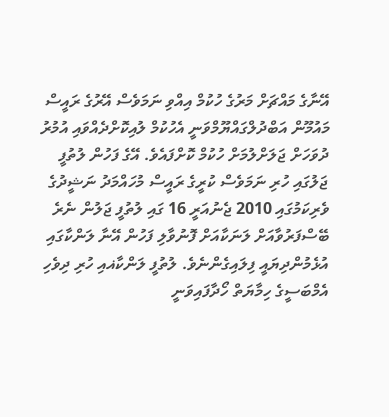އޭނާގެ މައްޗަށް މަރުގެ ހުކުމް އިއްވި ނަމަވެސް އޭރުގެ ރައީސް މައުމޫން އަބްދުލްގައްޔޫމްވަނީ އެހުކުމް ލުއިކޮށްދެއްވައި އުމުރު ދުވަހަށް ޖަލަށްލުމަށް ހުކުމް ކޮށްފައެވެ. އޭގެ ފަހުން ލުތުފީ ޖަލުގައި ހުރި ނަމަވެސް ކުރީގެ ރައީސް މުހައްމަދު ނަޝީދުގެ ވެރިކަމުގައި 2010 ޖެނުއަރީ 16 ގައި ލުތުފީ ޖަލުން ނެރެ ބޭސްފަރުވާއަށް ލަނަކާއަށް ފޮނުވާލި ފަހުން އޭނާ ލަންކާގައި އުޅެމުންދިޔައީ ފިލައިގެންނެވެ. ލުތުފީ ލަންކާޣއި ހުރި ދިވެހި އެމްބަސީގެ ހިމާޔަތް ހޯދާފައިވަނީ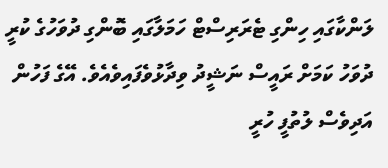ލަންކާގައި ހިންގި ޓެރަރިސްޓް ހަމަލާގައި ބޮންގި ދުވަހުގެ ކުރީ ދުވަހު ކަމަށް ރައީސް ނަޝީދު ވިދާޅުވެފައިވެއެވެ. އޭގެ ފަހުން އަދިވެސް ލުތުފީ ހުރީ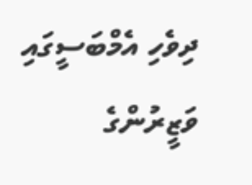ދިވެހި އެމްބަސީގައި ވަޒީރުންގެ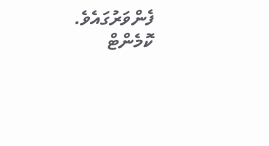ފެންވަރުގައެވެ.
ކޮމެންޓް